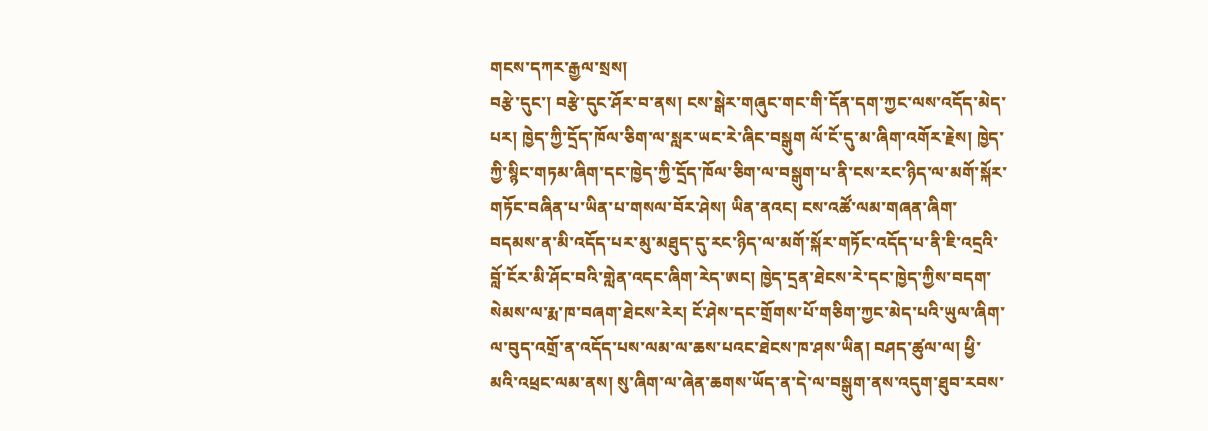གངས་དཀར་རྒྱལ་སྲས།
བརྩེ་དུང་། བརྩེ་དུང་ཤོར་བ་ནས། ངས་སྒེར་གཞུང་གང་གི་དོན་དག་ཀྱང་ལས་འདོད་མེད་པར། ཁྱེད་ཀྱི་དྲོད་ཁོལ་ཅིག་ལ་སླར་ཡང་རེ་ཞིང་བསྒུག ལོ་ངོ་དུ་མ་ཞིག་འགོར་རྗེས། ཁྱེད་ཀྱི་སྙིང་གཏམ་ཞིག་དང་ཁྱེད་ཀྱི་དྲོད་ཁོལ་ཅིག་ལ་བསྒུག་པ་ནི་ངས་རང་ཉིད་ལ་མགོ་སྐོར་གཏོང་བཞིན་པ་ཡིན་པ་གསལ་བོར་ཤེས། ཡིན་ནའང། ངས་འཚོ་ལམ་གཞན་ཞིག་བདམས་ན་མི་འདོད་པར་མུ་མཐུད་དུ་རང་ཉིད་ལ་མགོ་སྐོར་གཏོང་འདོད་པ་ནི་ཇི་འདྲའི་བློ་ངོར་མི་ཤོང་བའི་གླེན་འདང་ཞིག་རེད་ཨང། ཁྱེད་དྲན་ཐེངས་རེ་དང་ཁྱེད་ཀྱིས་བདག་སེམས་ལ་རྨ་ཁ་བཞག་ཐེངས་རེར། ངོ་ཤེས་དང་གྲོགས་པོ་གཅིག་ཀྱང་མེད་པའི་ཡུལ་ཞིག་ལ་བུད་འགྲོ་ན་འདོད་པས་ལམ་ལ་ཆས་པའང་ཐེངས་ཁ་ཤས་ཡིན། བཤད་ཚུལ་ལ། ཕྱི་མའི་འཕྲང་ལམ་ནས། སུ་ཞིག་ལ་ཞེན་ཆགས་ཡོད་ན་དེ་ལ་བསྒུག་ནས་འདུག་ཐུབ་རབས་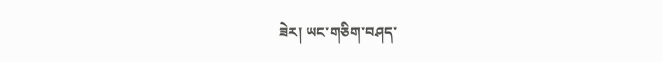ཟེར། ཡང་གཅིག་བཤད་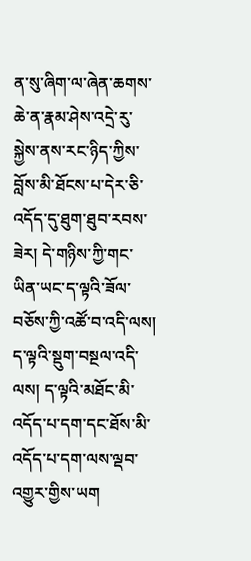ན་སུ་ཞིག་ལ་ཞེན་ཆགས་ཆེ་ན་རྣམ་ཤེས་འདྲེ་རུ་སྐྱེས་ནས་རང་ཉིད་ཀྱིས་བློས་མི་ཐོངས་པ་དེར་ཅི་འདོད་དུ་ཐུག་ཐུབ་རབས་ཟེར། དེ་གཉིས་ཀྱི་གང་ཡིན་ཡང་ད་ལྟའི་ཟོལ་བཅོས་ཀྱི་འཚོ་བ་འདི་ལས། ད་ལྟའི་སྡུག་བསྔལ་འདི་ལས། ད་ལྟའི་མཐོང་མི་འདོད་པ་དག་དང་ཐོས་མི་འདོད་པ་དག་ལས་ལྡབ་འགྱུར་གྱིས་ཡག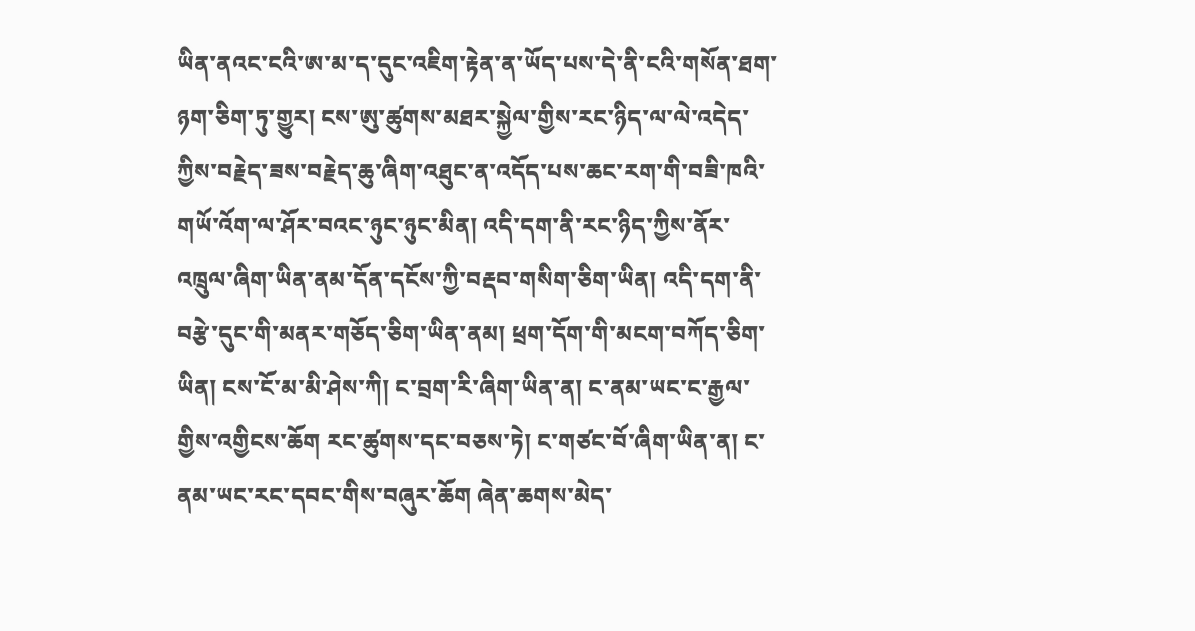ཡིན་ནའང་ངའི་ཨ་མ་ད་དུང་འཇིག་རྟེན་ན་ཡོད་པས་དེ་ནི་ངའི་གསོན་ཐག་ཉག་ཅིག་ཏུ་གྱུར། ངས་ཨུ་ཚུགས་མཐར་སྐྱེལ་གྱིས་རང་ཉིད་ལ་ལེ་འདེད་ཀྱིས་བརྗེད་ཟས་བརྗེད་ཆུ་ཞིག་འཐུང་ན་འདོད་པས་ཆང་རག་གི་བཟི་ཁའི་གཡོ་འོག་ལ་ཤོར་བའང་ཉུང་ཉུང་མིན། འདི་དག་ནི་རང་ཉིད་ཀྱིས་ནོར་འཁྲུལ་ཞིག་ཡིན་ནམ་དོན་དངོས་ཀྱི་བརྡབ་གསིག་ཅིག་ཡིན། འདི་དག་ནི་བརྩེ་དུང་གི་མནར་གཅོད་ཅིག་ཡིན་ནམ། ཕྲག་དོག་གི་མངག་བཀོད་ཅིག་ཡིན། ངས་ངོ་མ་མི་ཤེས་ཀི། ང་བྲག་རི་ཞིག་ཡིན་ན། ང་ནམ་ཡང་ང་རྒྱལ་གྱིས་འགྱིངས་ཆོག རང་ཚུགས་དང་བཅས་ཏེ། ང་གཙང་བོ་ཞིག་ཡིན་ན། ང་ནམ་ཡང་རང་དབང་གིས་བཞུར་ཆོག ཞེན་ཆགས་མེད་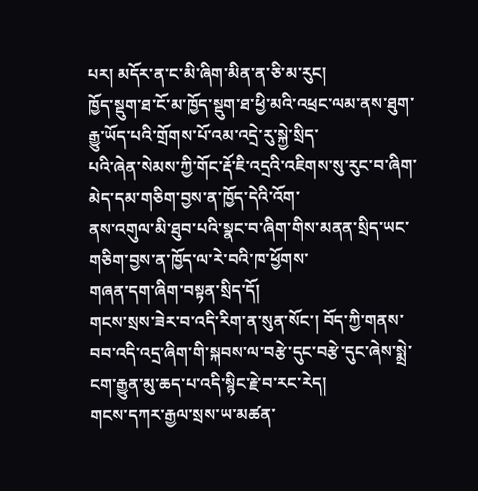པར། མདོར་ན་ང་མི་ཞིག་མིན་ན་ཅི་མ་རུང།
ཁྱོད་སྡུག་ཐ་ངོ་མ་ཁྱོད་སྡུག་ཐ་ཕྱི་མའི་འཕྲང་ལམ་ནས་ཐུག་རྒྱུ་ཡོད་པའི་གྲོགས་པོ་འམ་འདྲེ་རུ་སྐྱེ་སྲིད་
པའི་ཞེན་སེམས་ཀྱི་གོང་རྡོ་ཇི་འདྲའི་འཇིགས་སུ་རུང་བ་ཞིག་མེད་དམ་གཅིག་བྱས་ན་ཁྱོད་དེའི་འོག་
ནས་འགུལ་མི་ཐུབ་པའི་སྣང་བ་ཞིག་གིས་མནན་སྲིད་ཡང་གཅིག་བྱས་ན་ཁྱོད་ལ་རེ་བའི་ཁ་ཕྱོགས་
གཞན་དག་ཞིག་བསྟན་སྲིད་དོ།
གངས་སྲས་ཟེར་བ་འདི་རིག་ན་སུན་སོང་། བོད་ཀྱི་གནས་བབ་འདི་འདྲ་ཞིག་གི་སྐབས་ལ་བརྩེ་དུང་བརྩེ་དུང་ཞེས་སྨྲེ་ངག་རྒྱུན་མུ་ཆད་པ་འདི་སྙིང་རྗེ་བ་རང་རེད།
གངས་དཀར་རྒྱལ་སྲས་ཡ་མཚན་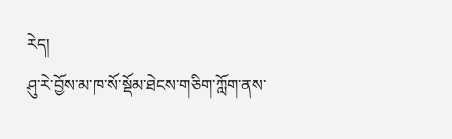རེད།
ཤུ་རེ་བྱོས་མ་ཁ་སོ་སྡོམ་ཐེངས་གཅིག་ཀློག་ནས་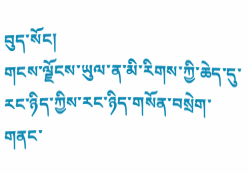བུད་སོང།
གངས་ལྗོངས་ཡུལ་ན་མི་རིགས་ཀྱི་ཆེད་དུ་
རང་ཉིད་ཀྱིས་རང་ཉིད་གསོན་བསྲེག་གནང་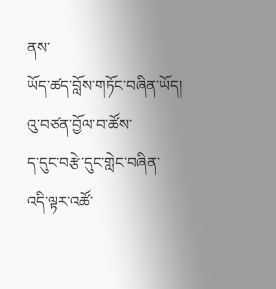ནས་
ཡོད་ཚད་བློས་གཏོང་བཞིན་ཡོད།
འུ་བཙན་བྱོལ་བ་ཚོས་
ད་དུང་བརྩེ་དུང་གླེང་བཞིན་
འདི་ལྟར་འཚོ་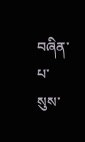བཞིན་པ་སུས་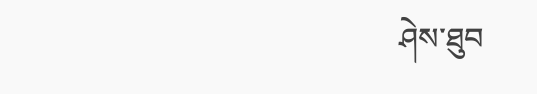ཤེས་ཐུབ